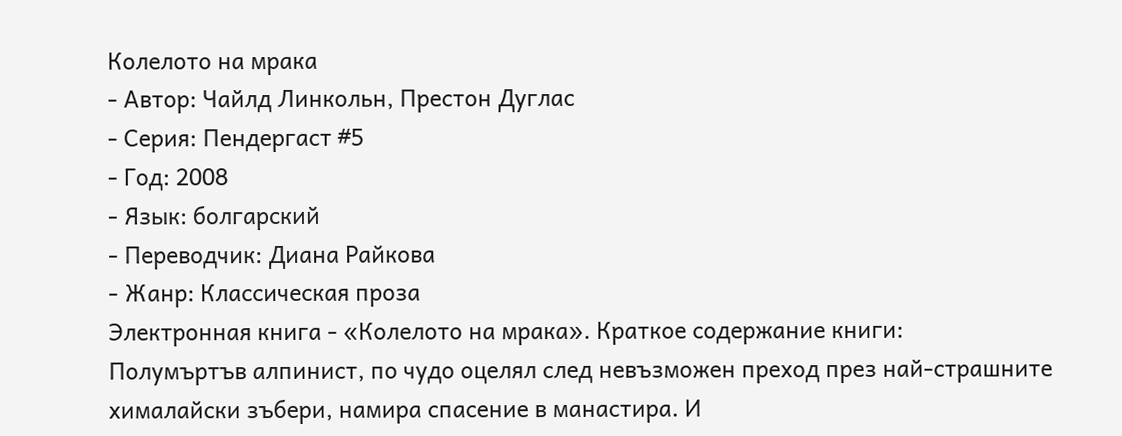Колелото на мрака
- Автор: Чайлд Линкольн, Престон Дуглас
- Серия: Пендергаст #5
- Год: 2008
- Язык: болгарский
- Переводчик: Диана Райкова
- Жанр: Классическая проза
Электронная книга - «Колелото на мрака». Краткое содержание книги:
Полумъртъв алпинист, по чудо оцелял след невъзможен преход през най-страшните хималайски зъбери, намира спасение в манастира. И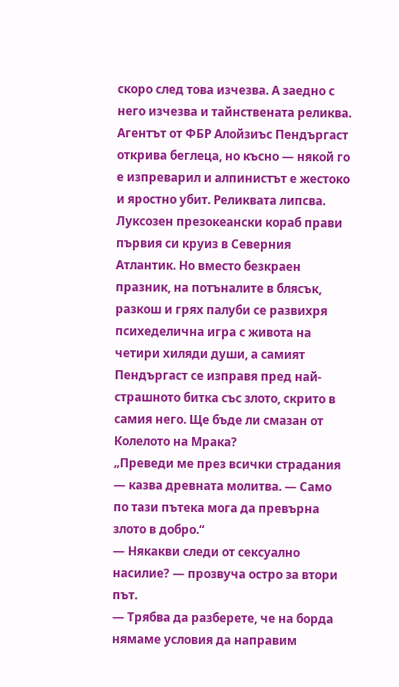скоро след това изчезва. А заедно с него изчезва и тайнствената реликва. Агентът от ФБР Алойзиъс Пендъргаст открива беглеца, но късно — някой го е изпреварил и алпинистът е жестоко и яростно убит. Реликвата липсва.
Луксозен презокеански кораб прави първия си круиз в Северния Атлантик. Но вместо безкраен празник, на потъналите в блясък, разкош и грях палуби се развихря психеделична игра с живота на четири хиляди души, а самият Пендъргаст се изправя пред най-страшното битка със злото, скрито в самия него. Ще бъде ли смазан от Колелото на Мрака?
„Преведи ме през всички страдания — казва древната молитва. — Само по тази пътека мога да превърна злото в добро.“
— Някакви следи от сексуално насилие? — прозвуча остро за втори път.
— Трябва да разберете, че на борда нямаме условия да направим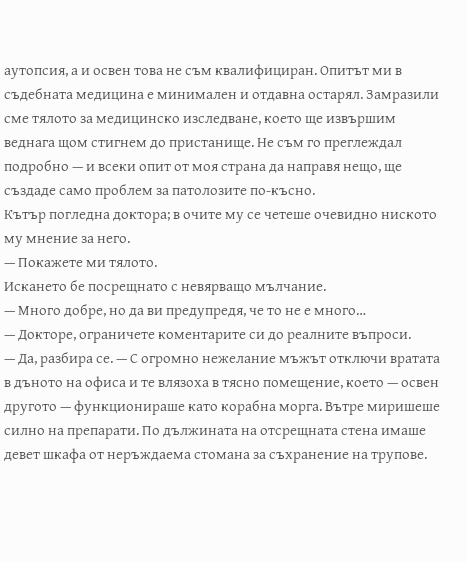аутопсия, а и освен това не съм квалифициран. Опитът ми в съдебната медицина е минимален и отдавна остарял. Замразили сме тялото за медицинско изследване, което ще извършим веднага щом стигнем до пристанище. Не съм го преглеждал подробно — и всеки опит от моя страна да направя нещо, ще създаде само проблем за патолозите по-късно.
Кътър погледна доктора; в очите му се четеше очевидно ниското му мнение за него.
— Покажете ми тялото.
Искането бе посрещнато с невярващо мълчание.
— Много добре, но да ви предупредя, че то не е много…
— Докторе, ограничете коментарите си до реалните въпроси.
— Да, разбира се. — С огромно нежелание мъжът отключи вратата в дъното на офиса и те влязоха в тясно помещение, което — освен другото — функционираше като корабна морга. Вътре миришеше силно на препарати. По дължината на отсрещната стена имаше девет шкафа от неръждаема стомана за съхранение на трупове.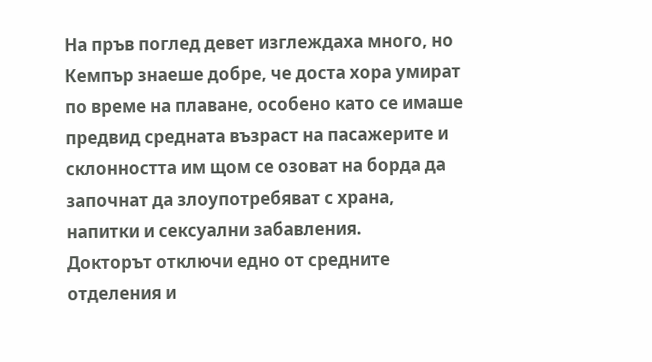На пръв поглед девет изглеждаха много, но Кемпър знаеше добре, че доста хора умират по време на плаване, особено като се имаше предвид средната възраст на пасажерите и склонността им щом се озоват на борда да започнат да злоупотребяват с храна, напитки и сексуални забавления.
Докторът отключи едно от средните отделения и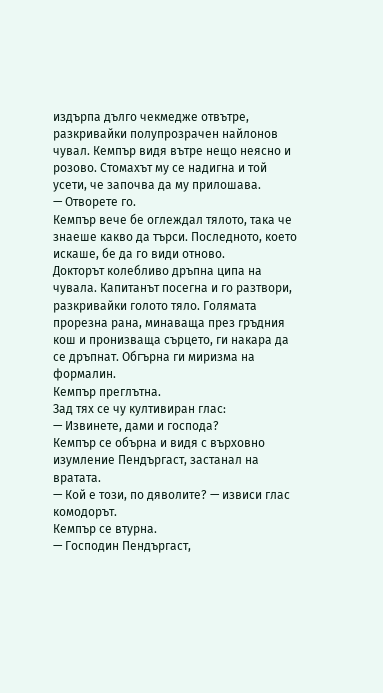издърпа дълго чекмедже отвътре, разкривайки полупрозрачен найлонов чувал. Кемпър видя вътре нещо неясно и розово. Стомахът му се надигна и той усети, че започва да му прилошава.
— Отворете го.
Кемпър вече бе оглеждал тялото, така че знаеше какво да търси. Последното, което искаше, бе да го види отново.
Докторът колебливо дръпна ципа на чувала. Капитанът посегна и го разтвори, разкривайки голото тяло. Голямата прорезна рана, минаваща през гръдния кош и пронизваща сърцето, ги накара да се дръпнат. Обгърна ги миризма на формалин.
Кемпър преглътна.
Зад тях се чу култивиран глас:
— Извинете, дами и господа?
Кемпър се обърна и видя с върховно изумление Пендъргаст, застанал на вратата.
— Кой е този, по дяволите? — извиси глас комодорът.
Кемпър се втурна.
— Господин Пендъргаст,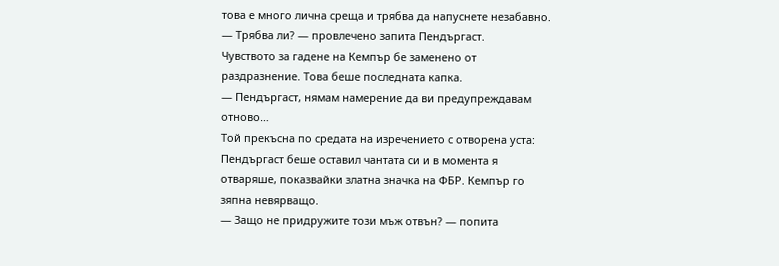това е много лична среща и трябва да напуснете незабавно.
— Трябва ли? — провлечено запита Пендъргаст.
Чувството за гадене на Кемпър бе заменено от раздразнение. Това беше последната капка.
— Пендъргаст, нямам намерение да ви предупреждавам отново…
Той прекъсна по средата на изречението с отворена уста: Пендъргаст беше оставил чантата си и в момента я отваряше, показвайки златна значка на ФБР. Кемпър го зяпна невярващо.
— Защо не придружите този мъж отвън? — попита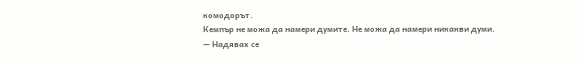комодорът.
Кемпър не можа да намери думите. Не можа да намери никакви думи.
— Надявах се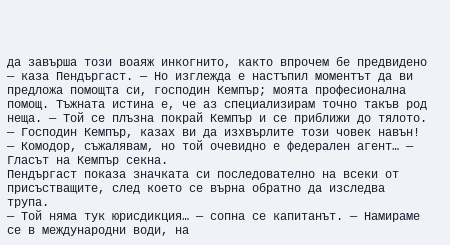да завърша този воаяж инкогнито, както впрочем бе предвидено — каза Пендъргаст. — Но изглежда е настъпил моментът да ви предложа помощта си, господин Кемпър; моята професионална помощ. Тъжната истина е, че аз специализирам точно такъв род неща. — Той се плъзна покрай Кемпър и се приближи до тялото.
— Господин Кемпър, казах ви да изхвърлите този човек навън!
— Комодор, съжалявам, но той очевидно е федерален агент… — Гласът на Кемпър секна.
Пендъргаст показа значката си последователно на всеки от присъстващите, след което се върна обратно да изследва трупа.
— Той няма тук юрисдикция… — сопна се капитанът. — Намираме се в международни води, на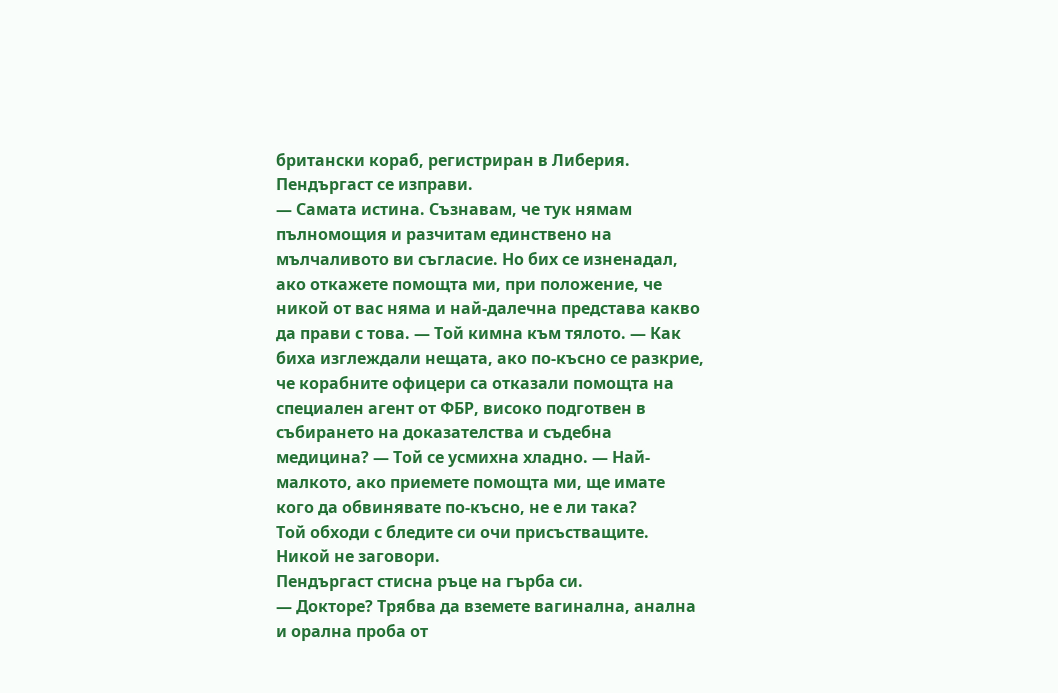британски кораб, регистриран в Либерия.
Пендъргаст се изправи.
— Самата истина. Съзнавам, че тук нямам пълномощия и разчитам единствено на мълчаливото ви съгласие. Но бих се изненадал, ако откажете помощта ми, при положение, че никой от вас няма и най-далечна представа какво да прави с това. — Той кимна към тялото. — Как биха изглеждали нещата, ако по-късно се разкрие, че корабните офицери са отказали помощта на специален агент от ФБР, високо подготвен в събирането на доказателства и съдебна медицина? — Той се усмихна хладно. — Най-малкото, ако приемете помощта ми, ще имате кого да обвинявате по-късно, не е ли така?
Той обходи с бледите си очи присъстващите.
Никой не заговори.
Пендъргаст стисна ръце на гърба си.
— Докторе? Трябва да вземете вагинална, анална и орална проба от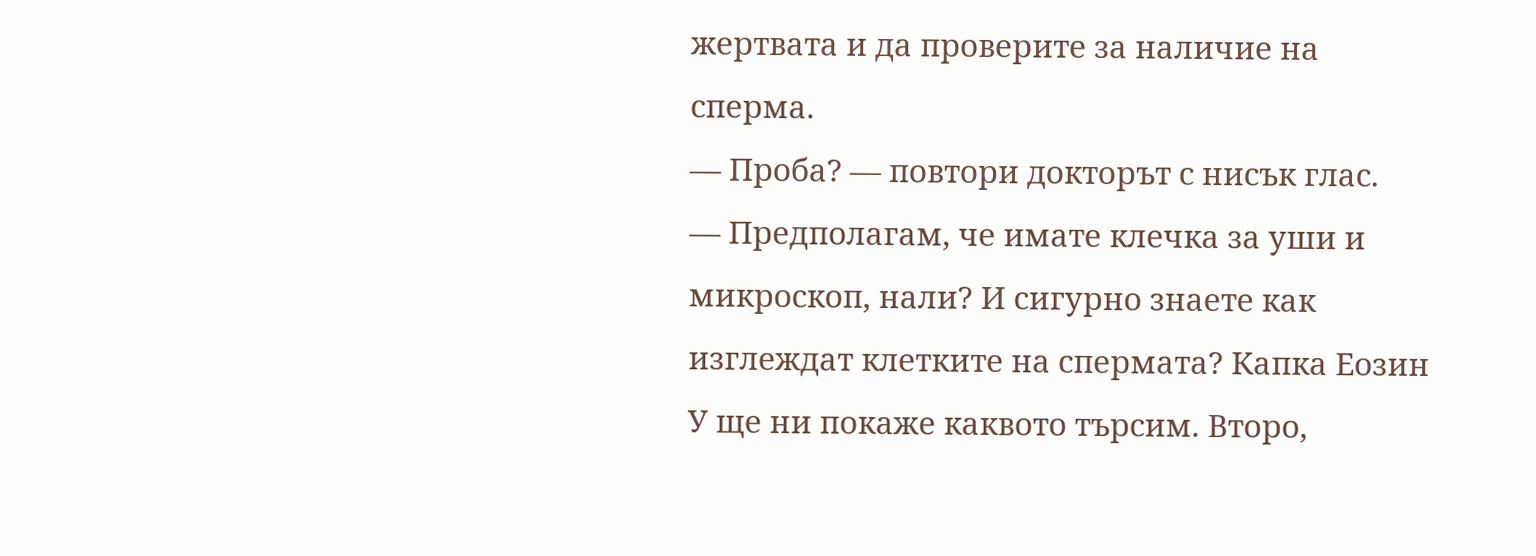жертвата и да проверите за наличие на сперма.
— Проба? — повтори докторът с нисък глас.
— Предполагам, че имате клечка за уши и микроскоп, нали? И сигурно знаете как изглеждат клетките на спермата? Капка Еозин У ще ни покаже каквото търсим. Второ,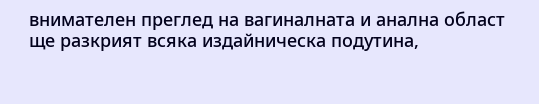внимателен преглед на вагиналната и анална област ще разкрият всяка издайническа подутина,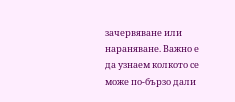зачервяване или нараняване. Важно е да узнаем колкото се може по-бързо дали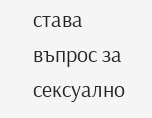става въпрос за сексуално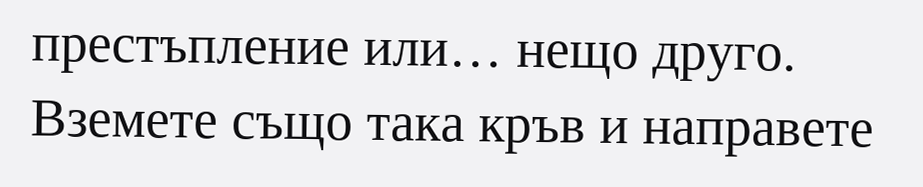престъпление или… нещо друго. Вземете също така кръв и направете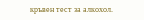кръвен тест за алкохол.